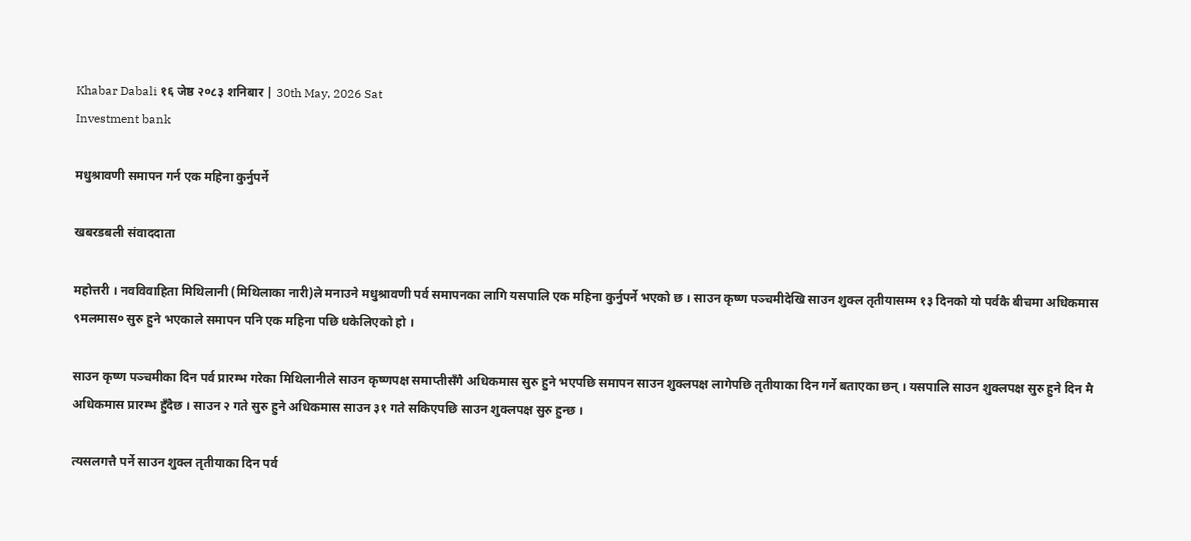Khabar Dabali १६ जेष्ठ २०८३ शनिबार | 30th May, 2026 Sat
Investment bank

मधुश्रावणी समापन गर्न एक महिना कुर्नुपर्ने

खबरडबली संवाददाता

महोत्तरी । नवविवाहिता मिथिलानी (मिथिलाका नारी)ले मनाउने मधुश्रावणी पर्व समापनका लागि यसपालि एक महिना कुर्नुपर्ने भएको छ । साउन कृष्ण पञ्चमीदेखि साउन शुक्ल तृतीयासम्म १३ दिनको यो पर्वकै बीचमा अधिकमास ९मलमास० सुरु हुने भएकाले समापन पनि एक महिना पछि धकेलिएको हो ।

साउन कृष्ण पञ्चमीका दिन पर्व प्रारम्भ गरेका मिथिलानीले साउन कृष्णपक्ष समाप्तीसँगै अधिकमास सुरु हुने भएपछि समापन साउन शुक्लपक्ष लागेपछि तृतीयाका दिन गर्ने बताएका छन् । यसपालि साउन शुक्लपक्ष सुरु हुने दिन मै अधिकमास प्रारम्भ हुँदैछ । साउन २ गते सुरु हुने अधिकमास साउन ३१ गते सकिएपछि साउन शुक्लपक्ष सुरु हुन्छ ।

त्यसलगत्तै पर्ने साउन शुक्ल तृतीयाका दिन पर्व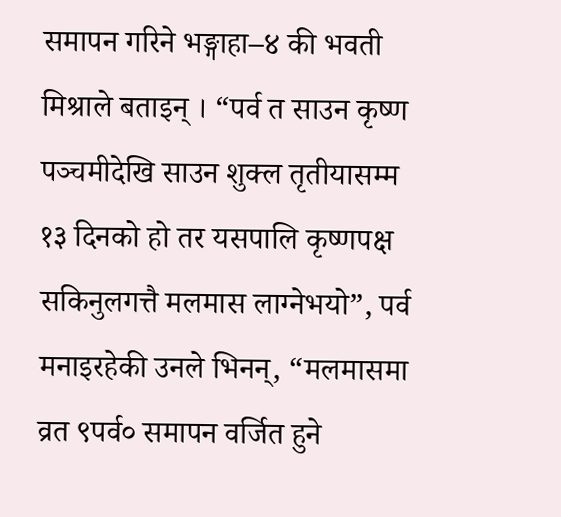समापन गरिने भङ्गाहा–४ की भवती मिश्राले बताइन् । “पर्व त साउन कृष्ण पञ्चमीदेखि साउन शुक्ल तृतीयासम्म १३ दिनको हो तर यसपालि कृष्णपक्ष सकिनुलगत्तै मलमास लाग्नेभयो”, पर्व मनाइरहेकी उनले भिनन्, “मलमासमा व्रत ९पर्व० समापन वर्जित हुने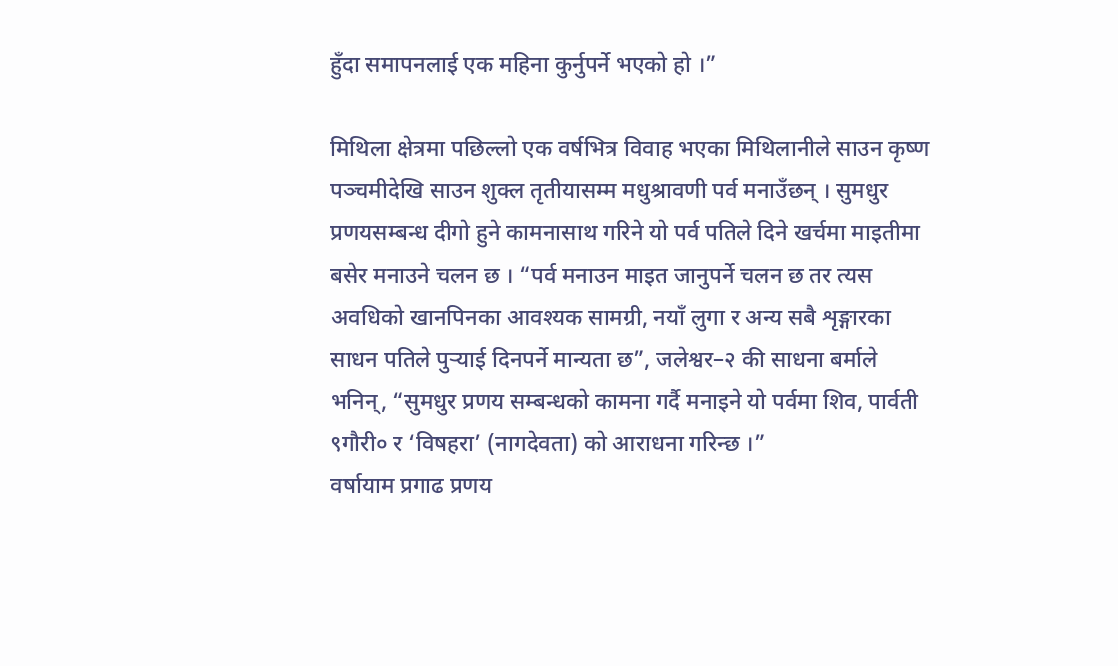हुँदा समापनलाई एक महिना कुर्नुपर्ने भएको हो ।”

मिथिला क्षेत्रमा पछिल्लो एक वर्षभित्र विवाह भएका मिथिलानीले साउन कृष्ण पञ्चमीदेखि साउन शुक्ल तृतीयासम्म मधुश्रावणी पर्व मनाउँछन् । सुमधुर प्रणयसम्बन्ध दीगो हुने कामनासाथ गरिने यो पर्व पतिले दिने खर्चमा माइतीमा बसेर मनाउने चलन छ । “पर्व मनाउन माइत जानुपर्ने चलन छ तर त्यस अवधिको खानपिनका आवश्यक सामग्री, नयाँ लुगा र अन्य सबै शृङ्गारका साधन पतिले पुर्‍याई दिनपर्ने मान्यता छ”, जलेश्वर–२ की साधना बर्माले भनिन्, “सुमधुर प्रणय सम्बन्धको कामना गर्दै मनाइने यो पर्वमा शिव, पार्वती ९गौरी० र ‘विषहरा’ (नागदेवता) को आराधना गरिन्छ ।”
वर्षायाम प्रगाढ प्रणय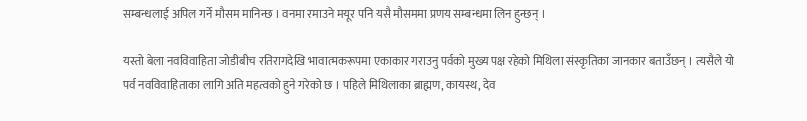सम्बन्धलाई अपिल गर्ने मौसम मानिन्छ । वनमा रमाउने मयूर पनि यसै मौसममा प्रणय सम्बन्धमा लिन हुन्छन् ।

यस्तो बेला नवविवाहिता जोडीबीच रतिरागदेखि भावात्मकरूपमा एकाकार गराउनु पर्वको मुख्य पक्ष रहेको मिथिला संस्कृतिका जानकार बताउँछन् । त्यसैले यो पर्व नवविवाहिताका लागि अति महत्वको हुने गरेको छ । पहिले मिथिलाका ब्राह्मण, कायस्थ, देव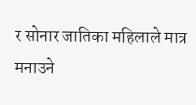र सोनार जातिका महिलाले मात्र मनाउने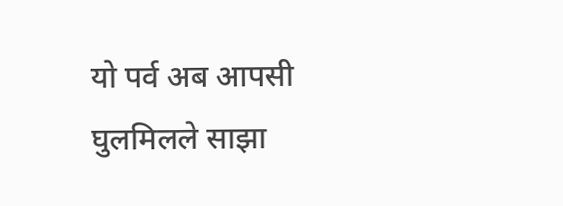यो पर्व अब आपसी घुलमिलले साझा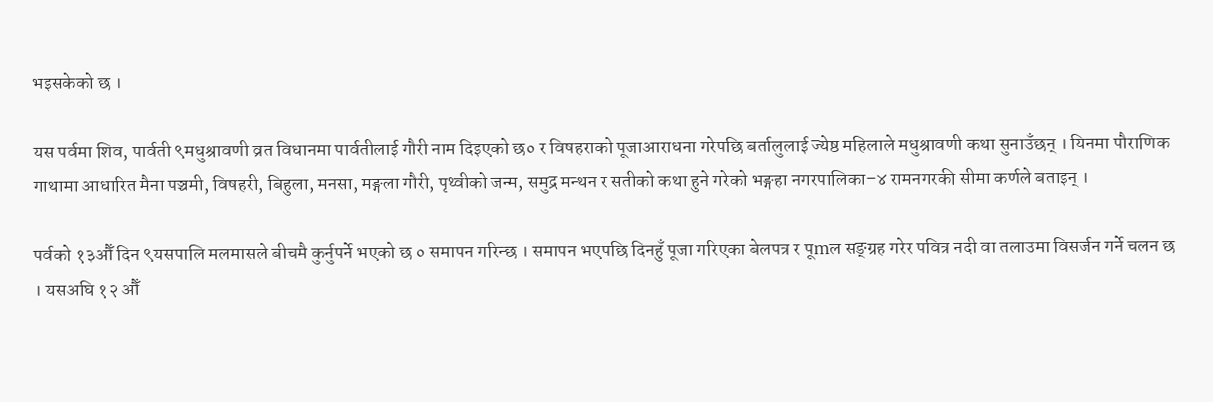भइसकेको छ ।

यस पर्वमा शिव, पार्वती ९मधुश्रावणी व्रत विधानमा पार्वतीलाई गौरी नाम दिइएको छ० र विषहराको पूजाआराधना गरेपछि बर्तालुलाई ज्येष्ठ महिलाले मधुश्रावणी कथा सुनाउँछन् । यिनमा पौराणिक गाथामा आधारित मैना पञ्चमी, विषहरी, बिहुला, मनसा, मङ्गला गौरी, पृथ्वीको जन्म, समुद्र मन्थन र सतीको कथा हुने गरेको भङ्गहा नगरपालिका–४ रामनगरकी सीमा कर्णले बताइन् ।

पर्वको १३औँ दिन ९यसपालि मलमासले बीचमै कुर्नुपर्ने भएको छ ० समापन गरिन्छ । समापन भएपछि दिनहुँ पूजा गरिएका बेलपत्र र पूmल सङ्ग्रह गरेर पवित्र नदी वा तलाउमा विसर्जन गर्ने चलन छ । यसअघि १२ औँ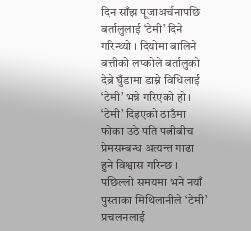दिन साँझ पूजाअर्चनापछि बर्तालुलाई ‘टेमी’ दिने गरिन्थ्यो । दियोमा बालिने बत्तीको लप्कोले बर्तालुको देब्रे घुँडामा डाम्ने विधिलाई  ‘टेमी’ भन्ने गरिएको हो । ‘टेमी’ दिइएको ठाउँमा फोका उठे पति पत्नीबीच प्रेमसम्बन्ध अत्यन्त गाढा हुने विश्वास गरिन्छ । पछिल्लो समयमा भने नयाँ पुस्ताका मिथिलानीले ‘टेमी’ प्रचलनलाई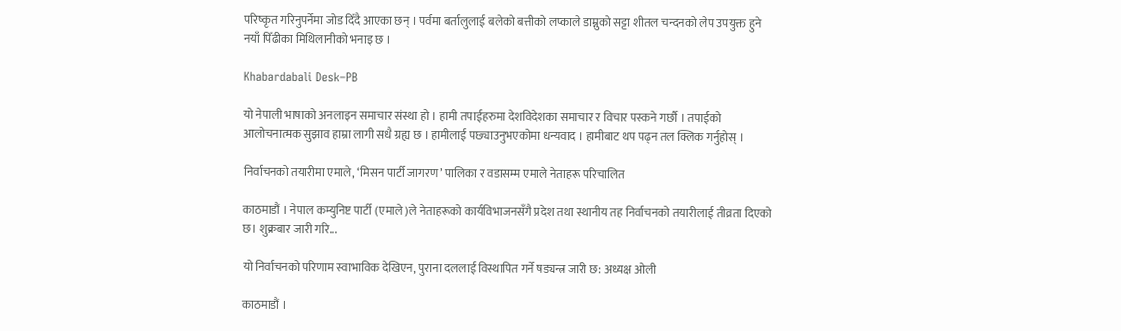परिष्कृत गरिनुपर्नेमा जोड दिँदै आएका छन् । पर्वमा बर्तालुलाई बलेको बत्तीको लप्काले डाम्नुको सट्टा शीतल चन्दनको लेप उपयुक्त हुने नयाँ पिँढीका मिथिलानीको भनाइ छ ।

Khabardabali Desk–PB

यो नेपाली भाषाको अनलाइन समाचार संस्था हो । हामी तपाईहरुमा देशविदेशका समाचार र विचार पस्कने गर्छौ । तपाईको आलोचनात्मक सुझाव हाम्रा लागी सधै ग्रह्य छ । हामीलाई पछ्याउनुभएकोमा धन्यवाद । हामीबाट थप पढ्न तल क्लिक गर्नुहोस् ।

निर्वाचनको तयारीमा एमाले, ‘मिसन पार्टी जागरण’ पालिका र वडासम्म एमाले नेताहरू परिचालित

काठमाडौं । नेपाल कम्युनिष्ट पार्टी (एमाले)ले नेताहरूको कार्यविभाजनसँगै प्रदेश तथा स्थानीय तह निर्वाचनको तयारीलाई तीव्रता दिएको छ। शुक्रबार जारी गरि...

यो निर्वाचनको परिणाम स्वाभाविक देखिएन, पुराना दललाई विस्थापित गर्ने षड्यन्त्र जारी छ: अध्यक्ष ओली

काठमाडौं ।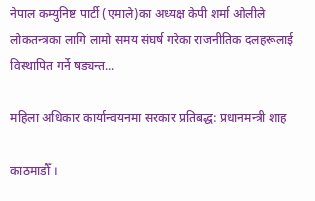नेपाल कम्युनिष्ट पार्टी (एमाले)का अध्यक्ष केपी शर्मा ओलीले लोकतन्त्रका लागि लामो समय संघर्ष गरेका राजनीतिक दलहरूलाई विस्थापित गर्ने षड्यन्त...

महिला अधिकार कार्यान्वयनमा सरकार प्रतिबद्ध: प्रधानमन्त्री शाह

काठमाडौँ ।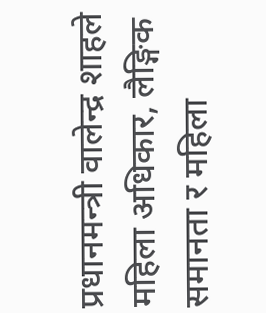प्रधानमन्त्री वालेन्द्र शाहले महिला अधिकार, लैङ्गिक समानता र महिला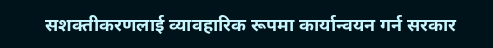सशक्तीकरणलाई व्यावहारिक रूपमा कार्यान्वयन गर्न सरकार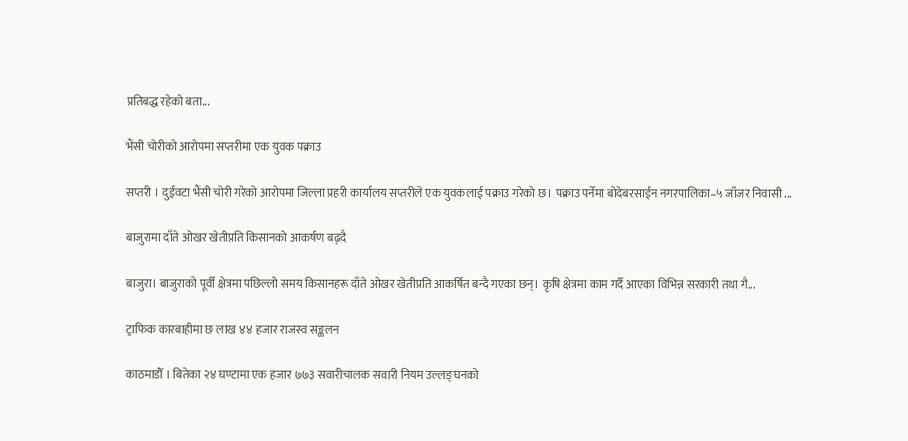प्रतिबद्ध रहेको बता...

भैंसी चोरीको आरोपमा सप्तरीमा एक युवक पक्राउ

सप्तरी । दुईवटा भैंसी चोरी गरेको आरोपमा जिल्ला प्रहरी कार्यालय सप्तरीले एक युवकलाई पक्राउ गरेको छ। पक्राउ पर्नेमा बोदेबरसाईन नगरपालिका–५ जाँजर निवासी ...

बाजुरामा दाँते ओखर खेतीप्रति किसानको आकर्षण बढ्दै

बाजुरा। बाजुराको पूर्वी क्षेत्रमा पछिल्लो समय किसानहरू दाँते ओखर खेतीप्रति आकर्षित बन्दै गएका छन्। कृषि क्षेत्रमा काम गर्दै आएका विभिन्न सरकारी तथा गै...

ट्राफिक कारबाहीमा छ लाख ४४ हजार राजस्व सङ्कलन

काठमाडौँ । बितेका २४ घण्टामा एक हजार ७७३ सवारीचालक सवारी नियम उल्लङ्घनको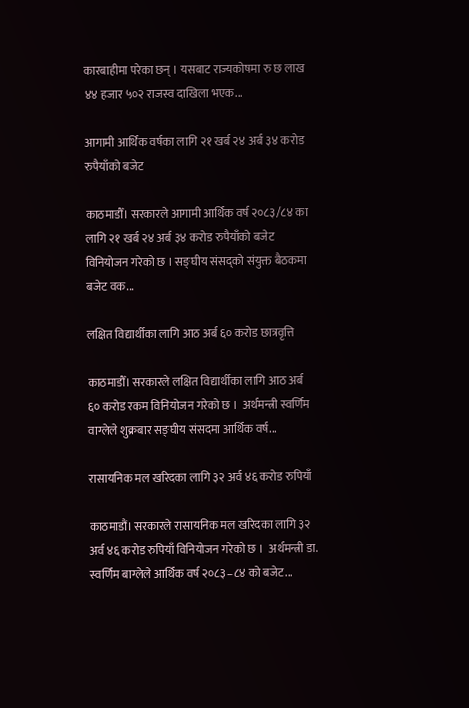कारबाहीमा परेका छन् । यसबाट राज्यकोषमा रु छ लाख ४४ हजार ५०२ राजस्व दाखिला भएक...

आगामी आर्थिक वर्षका लागि २१ खर्ब २४ अर्ब ३४ करोड रुपैयाँको बजेट

काठमाडौँ। सरकारले आगामी आर्थिक वर्ष २०८३/८४ का लागि २१ खर्ब २४ अर्ब ३४ करोड रुपैयाँको बजेट विनियोजन गरेको छ । सङ्घीय संसद्को संयुक्त बैठकमा बजेट वक...

लक्षित विद्यार्थीका लागि आठ अर्ब ६० करोड छात्रवृत्ति

काठमाडौँ। सरकारले लक्षित विद्यार्थीका लागि आठ अर्ब ६० करोड रकम विनियोजन गरेको छ ।  अर्थमन्त्री स्वर्णिम वाग्लेले शुक्रबार सङ्घीय संसदमा आर्थिक वर्ष...

रासायनिक मल खरिदका लागि ३२ अर्व ४६ करोड रुपियाँ

काठमाडौं। सरकारले रासायनिक मल खरिदका लागि ३२ अर्व ४६ करोड रुपियाँ विनियोजन गरेको छ ।  अर्थमन्त्री डा. स्वर्णिम बाग्लेले आर्थिक वर्ष २०८३–८४ को बजेट...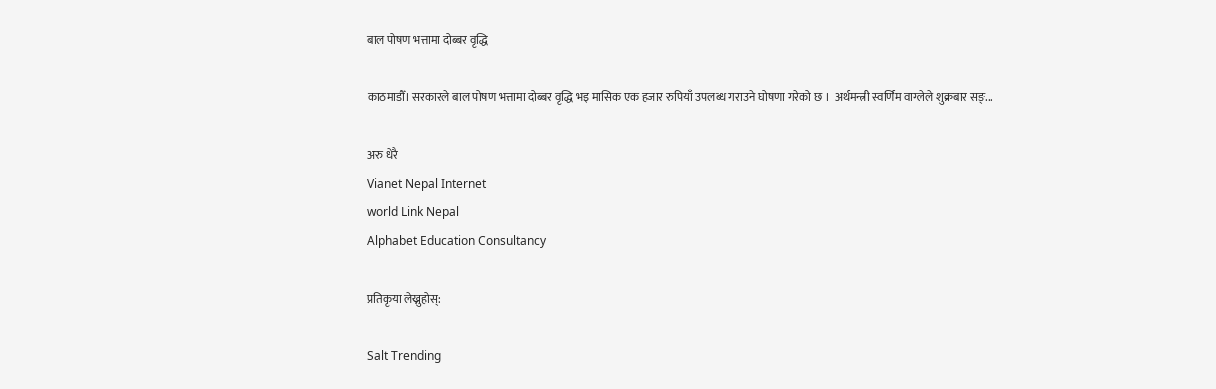बाल पोषण भत्तामा दोब्बर वृद्धि

काठमाडौँ। सरकारले बाल पोषण भत्तामा दोब्बर वृद्धि भइ मासिक एक हजार रुपियाँ उपलब्ध गराउने घोषणा गरेको छ ।  अर्थमन्त्री स्वर्णिम वाग्लेले शुक्रबार सङ्...

अरु धेरै
Vianet Nepal Internet
world Link Nepal
Alphabet Education Consultancy

प्रतिकृया लेख्नुहोस्:

Salt Trending